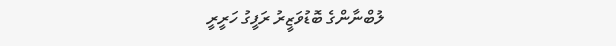ލުބްނާންގެ ބޮޑުވަޒީރު ރަފީގު ހަރީރީ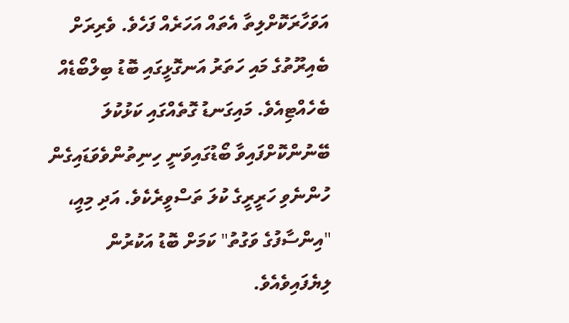އަވަހާރަކޮށްލިތާ އެތައް އަހަރެއް ފަހެވެ. ވެރިރަށް ބެއިރޫތުގެ މައި ހަތަރު އަނގޮޅީގައި ބޮޑު ބިލްބޯޑެއް ބެހެއްޓިއެވެ. މައިގަނޑު ގޮތެއްގައި ކަޅުކުލަ ބޭނުންކޮށްފައިވާ ބޯޑުގައިވަނީ ހިނިތުންވެވަޑައިގެން ހުންނެވި ހަރީރީގެ ކުލަ ތަސްވީރެކެވެ. އަދި މިއީ، "އިންސާފުގެ ވަގުތު" ކަމަށް ބޮޑު އަކުރުން ލިޔެފައިވެއެވެ.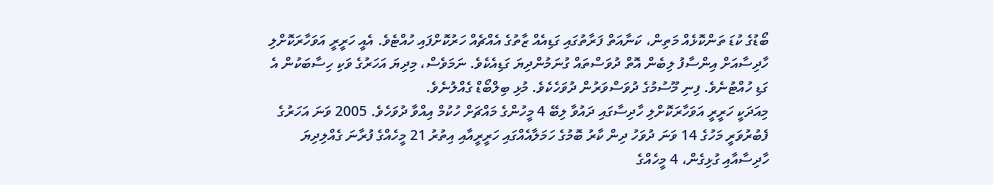ބޯޑުގެ ކުޑަ ތަންކޮޅެއް މަތިން، ކަނާއަތް ފަރާތުގައި ގަޑިއެއް ޒާތުގެ އެއްޗެއް ހަރުކޮށްފައި ހުއްޓެވެ. އެއީ ހަރީރީ އަވަހާރަކޮށްލި ހާދިސާއަށް އިންސާފު ލިބެން އޮތް ދުވަސްތައް ގުނަމުންދިޔަ ގަޑިއެކެވެ. ނަމަވެސް، މިދިޔަ އަހަރުގެ ވަކި ހިސާބަކުން އެ ގަޑި ހުއްޓުނެވެ. ފިނި މޫސުމުގެ ދުވަސްވަރުން ދުވަހެކެވެ. މުޅި ބިލްބޯޑް ގެއްލުނެވެ.
މިއަދަކީ ހަރީރީ އަވަހާރަކޮށްލި ހާދިސާގައި ދައުވާ ލިބޭ 4 މީހުންގެ މައްޗަށް ހުކުމް އިއްވާ ދުވަހެވެ. 2005 ވަނަ އަހަރުގެ ފެބުރުވަރީ މަހުގެ 14 ވަނަ ދުވަހު ދިން ކާރު ބޮމުގެ ހަމަލާއެއްގައި ހަރީރީއާއި އިތުރު 21 މީހެއްގެ ފުރާނަ ގެއްލިދިޔަ ހާދިސާއާއި ގުޅިގެން، 4 މީހެއްގެ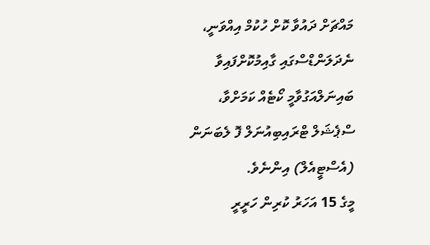މައްޗަށް ދައުވާ ކޮށް ހުކުމް އިއްވަނީ، ނެދަލަންޑްސްގައި ގާއިމުކޮށްފައިވާ ބައިނަލްއަގުވާމީ ކޯޓެއް ކަމަށްވާ، ސްޕެޝަލް ޓްރައިބިއުނަލް ފޮ ލެބަނަން (އެސްޓީއެލް) އިންނެވެ.
މީގެ 15 އަހަރު ކުރިން ހަރީރީ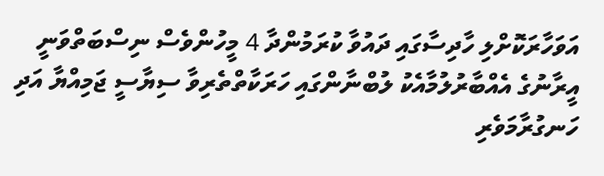އަވަހާރަކޮށްލި ހާދިސާގައި ދައުވާ ކުރަމުންދާ 4 މީހުންވެސް ނިސްބަތްވަނީ އީރާނުގެ އެއްބާރުލުމާއެކު ލުބްނާންގައި ހަރަކާތްތެރިވާ ސިޔާސީ ޖަމިއްޔާ އަދި ހަނގުރާމަވެރި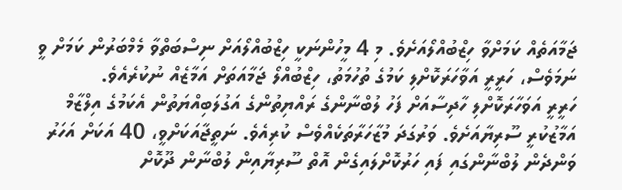ޖަމާއަތެއް ކަމަށްވާ ހިޒްބުއްލޯއަށެވެ. މި 4 މީހުންނަކީ ހިޒްބުއްލޯއަށް ނިސްބަތްވާ މެމްބަރުން ކަމަށް ވީ ނަމަވެސް، ހަރީރީ އަވާހަރަކޮށްލި ކަމުގެ ތުހުމަތު، ހިޒްބުއްލޯ ޖަމާއަތަށް އަމާޒެއް ނުކުރެއެވެ.
ހަރީރީ އަވަހާރަކޮށްލި ހާދިސާއަށް ފަހު ލުބްނާންގެ ރައްޔިތުންގެ އަގުލަބިއްޔަތުން އެކަމުގެ އިލްޒާމް އަމާޒުކުރީ ސޫރިޔާއަށެވެ. ވަރުގަދަ މުޒާހަރާތަކެއްވެސް ކުރިއެވެ. ނަތީޖާއަކަށްވީ، 40 އަކަށް އަހަރު ވަންދެން ލުބްނާންގައި ފައި ހަރުކޮށްލައިގެން އޮތް ސޫރިޔާއިން ލުބްނާން ދޫކޮށް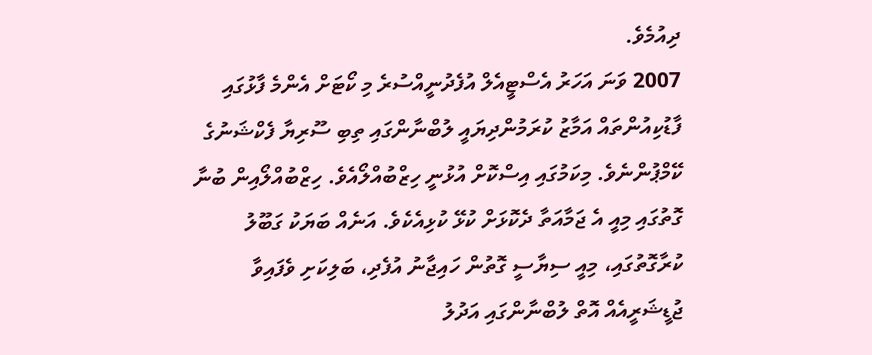ދިއުމެވެ.
2007 ވަނަ އަހަރު އެސްޓީއެލް އުފެދުނީއްސުރެ މި ކޯޓަށް އެންމެ ފާޅުގައި ފާޑުކިއުންތައް އަމާޒު ކުރަމުންދިޔައީ ލުބްނާންގައި ތިބި ސޫރިޔާ ފެކްޝަނުގެ ކޭމްޕުންނެވެ. މިކަމުގައި އިސްކޮށް އުޅުނީ ހިޒްބުއްލޯއެވެ. ހިޒްބުއްލޯއިން ބުނާ ގޮތުގައި މިއީ އެ ޖަމާއަތާ ދެކޮޅަށް ކުޅޭ ކުޅިއެކެވެ. އަނެއް ބަޔަކު ގަބޫލު ކުރާގޮތުގައި، މިއީ ސިޔާސީ ގޮތުން ހައިޖާނު އުފެދި، ބަލިކަށި ވެފައިވާ ޖުޑީޝަރީއެއް އޮތް ލުބްނާންގައި އަދުލު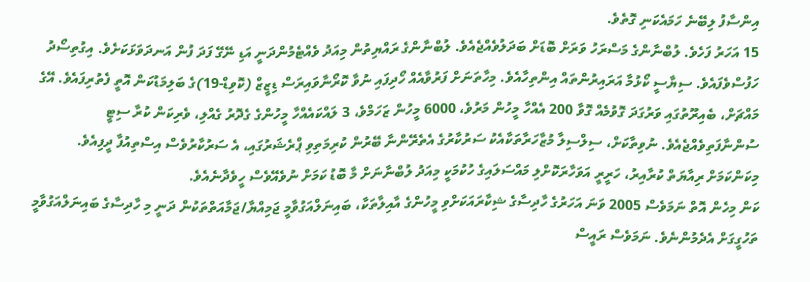އިންސާފު ލިބޭނެ ހަމައެކަނި ގޮތެވެ.
15 އަހަރު ފަހެވެ. ލުބްނާންގެ މަސްރަހު ވަރަށް ބޮޑަށް ބަދަލުވެއްޖެއެވެ. ލުބްނާންގެ ރައްޔިތުން މިއަދު ވެއްޓެމުންދަނީ އަޑި ނޭގޭ ފަދަ ފުން އަނދަވަޅަކަށެވެ. އިގުތިސޯދު ހަފުސްވެފައެވެ. ސިޔާސީ ކޯޅުމާ އަރައިރުންތައް އިންތިހާއެވެ. މިހާތަނަށް ފަރުވާއެއް ހޯދިފައި ނުވާ ކޮރޯނާވައިރަސް ޑިޒީޒް (ކޮވިޑް-19)ގެ ބަލިމަޑުކަން އޮތީ ފެތުރިފައެވެ. އޭގެ މައްޗަށް، ބެއިރޫތުގައި ވަރުގަދަ ގޮވުމެއް ގޮވާ 200 އެއްހާ މީހުން މަރުވެ، 6000 މީހުން ޒަހަމްވެ، 3 ލައްކައެއްހާ މީހުންގެ ގެދޮރު ގެއްލި، ވެރިކަން ކުރާ ސިޓީ ސުންނާފަތިވެއްޖެއެވެ. ނުވިތާކަށް، ސިލްސިލާ މުޒާހަރާތަކާއެކު ސަރުކާރުގެ އެތެރޭންނާ ބޭރުން ކުރިމަތިވި ޕްރެޝަރުގައި، އެ ސަރުކާރުވެސް އިސްތިއުފާ ދީފިއެވެ. މިކަންކަމަށް ރިއާޔަތް ކުރާއިރު، ހަރީރީ އަވަހާރަކޮށްލި މައްސަލައިގެ ހުކުމަކީ މިއަދު ލުބްނާނަށް މާ ބޮޑު ކަމަށް ނުވެއޭވެސް ހީވެދާނެއެވެ.
ކަން މިހެން އޮތް ނަމަވެސް 2005 ވަނަ އަހަރުގެ ހާދިސާގެ ޝިކާރައަކަށްވި މީހުންގެ އާއިލާތަކާ، ބައިނަލްއަގުވާމީ ޖަމިއްޔާ/ޖަމާއަތްތަކުން ދަނީ މި ހާދިސާގެ ބައިނަލްއަގުވާމީ ތަހުގީގަށް އެދެމުންނެވެ. ނަމަވެސް ރައީސް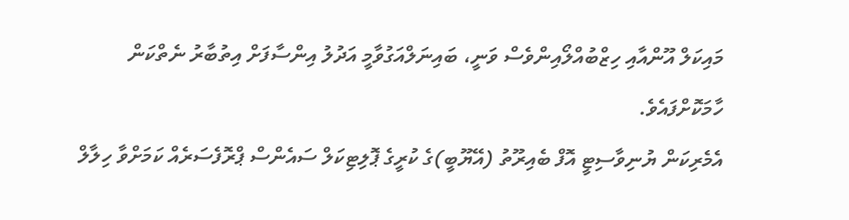މައިކަލް އޫންއާއި ހިޒްބުއްލޯއިންވެސް ވަނީ، ބައިނަލްއަގުވާމީ އަދުލު އިންސާފަށް އިތުބާރު ނެތްކަން ހާމަކޮށްފައެވެ.
އެމެރިކަން ޔުނިވާސިޓީ އޮފް ބެއިރޫތު (އޭޔޫބީ)ގެ ކުރީގެ ޕޮލިޓިކަލް ސައެންސް ޕްރޮފެސަރެއް ކަމަށްވާ ހިލާލް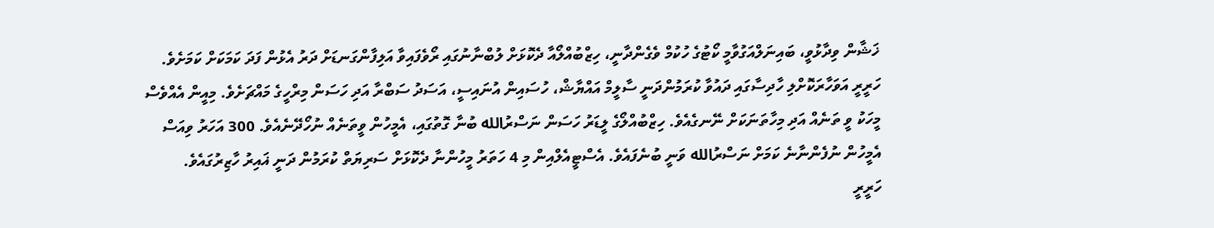ޚަޝާން ވިދާޅުވީ، ބައިނަލްއަގުވާމީ ކޯޓުގެ ހުކުމް ވެގެންދާނީ، ހިޒްބުއްލޯއާ ދެކޮޅަށް ލުބްނާނުގައި ރޯވެފައިވާ އަލިފާންގަނޑަށް ދަރު އެޅުން ފަދަ ކަމަކަށް ކަމަށެވެ.
ހަރީރީ އަވަހާރަކޮށްލި ހާދިސާގައި ދައުވާ ކުރަމުންދަނީ ސާލީމް އައްޔާޝް، ހުސައިން އުނައިސީ، އަސަދު ސަބްރާ އަދި ހަސަން މިރްހީގެ މައްޗަށެވެ. މިއީން އެއްވެސް މީހަކު ވީ ތަނެއް އަދި މިހާތަނަކަށް ނޭނގެއެވެ. ހިޒްބުއްލޯގެ ލީޑަރު ހަސަން ނަސްރުالله ބުނާ ގޮތުގައި، އެމީހުން ވީތަނެއް ނުހޯދޭނެއެވެ. 300 އަހަރު ވިއަސް އެމީހުން ނުފެންނާނެ ކަމަށް ނަސްރުالله ވަނީ ބުނެފައެވެ. އެސްޓީއެލްއިން މި 4 ހަތަރު މީހުންނާ ދެކޮޅަށް ސަރިޔަތް ކުރަމުން ދަނީ ޣައިރު ހާޒިރުގައެވެ.
ހަރީރީ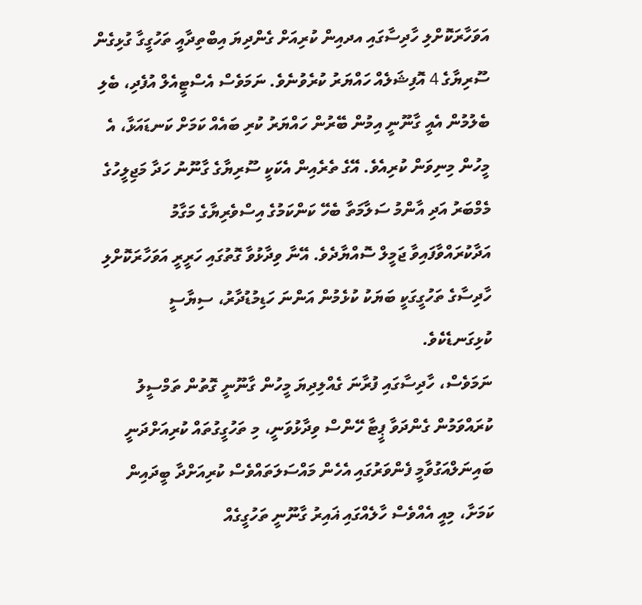އަވަހާރަކޮށްލި ހާދިސާގައި އދއިން ކުރިއަށް ގެންދިޔަ އިބްތިދާއީ ތަހުގީގާ ގުޅިގެން ސޫރިޔާގެ 4 އޮފިޝަލެއް ހައްޔަރު ކުރެވުނެވެ. ނަމަވެސް އެސްޓީއެލް އުފެދި، ބެލި ބެލުމުން އެއީ ގާނޫނީ އިމުން ބޭރުން ހައްޔަރު ކުރި ބައެއް ކަމަށް ކަނޑައަޅާ، އެ މީހުން މިނިވަން ކުރިއެވެ. އޭގެ ތެރެއިން އެކަކީ ސޫރިޔާގެ ގާނޫނު ހަދާ މަޖިލީހުގެ މެމްބަރު އަދި އާންމު ސަލާމަތާ ބެހޭ ކަންކަމުގެ އިސްވެރިޔާގެ މަގާމު އަދާކުރައްވާފައިވާ ޖަމީލް ސޮއްޔާދެވެ. އޭނާ ވިދާޅުވާ ގޮތުގައި ހަރީރީ އަވަހާރަކޮށްލި ހާދިސާގެ ތަހުގީގަކީ ބަޔަކު ކުޅެމުން އަންނަ ހަޑިމުޑުދާރު، ސިޔާސީ ކުޅިގަނޑެކެވެ.
ނަމަވެސް، ހާދިސާގައި ފުރާނަ ގެއްލިދިޔަ މީހުން ގާނޫނީ ގޮތުން ތަމްސީލު ކުރައްވަމުން ގެންދަވާ ޕީޓާ ހޭންސް ވިދާޅުވަނީ، މި ތަހުގީގުތައް ކުރިއަށްދަނީ ބައިނަލްއަގުވާމީ ފެންވަރުގައި އެހެން މައްސަލަތައްވެސް ކުރިއަށްދާ ބީދައިން ކަމަށާ، މިއީ އެއްވެސް ހާލެއްގައި ޣައިރު ގާނޫނީ ތަހުގީގެއް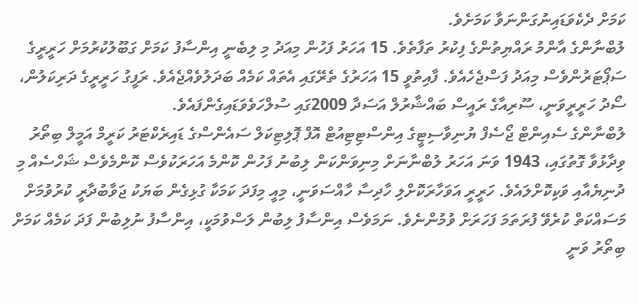ކަމަށް ދެކެވަޑައިނުގަންނަވާ ކަމަށެވެ.
ލުބްނާންގެ އާންމު ރައްޔިތުންގެ ފިކުރު ތަފާތެވެ. 15 އަހަރު ފަހުން މިއަދު މި ލިބެނީ އިންސާފު ކަމަށް ގަބޫލުކުރުމަށް ހަރީރީގެ ސަޕޯޓަރުންވެސް މިއަދު ފަސްޖެހެއެވެ. ފާއިތުވީ 15 އަހަރުގެ ތެރޭގައި އެތައް ކަމެއް ބަދަލުވެއްޖެއެވެ. ރަފީގު ހަރީރީގެ ދަރިކަލުން، ސޯދު ހަރީރީވަނީ، ސޫރިއާގެ ރައީސް ބައްޝާރުލް އަސަދާ 2009ގައި ސުލްހަވެވަޑައިގެންފައެވެ.
ލުބްނާންގެ ސެއިންޓް ޖޯސެފް ޔުނިވާސިޓީގެ އިންސްޓިޓިއުޓް އޮފް ޕޮލިޓިކަލް ސައެންސްގެ ޑައިރެކްޓަރު ކަރީމް އަމީލް ބިތޯރު ވިދާޅުވާ ގޮތުގައި، 1943 ވަނަ އަހަރު ލުބްނާނަށް މިނިވަންކަން ލިބުނު ފަހުން ކޮންމެ އަހަރަކުވެސް ކޮންމެވެސް ޝަހްސެއް މި ދުނިޔެއާއި ވަކިކޮށްލައެވެ. ހަރީރީ އަވަހާރަކޮށްލި ހާދިސާ ހާއްސަވަނީ، މިއީ މިފަދަ ކަމަކާ ގުޅިގެން ބަޔަކު ޖަވާބުދާރީ ކުރުވުމަށް މަސައްކަތް ކުރެވޭ ފުރަތަމަ ފަހަރަށް ވުމުންނެވެ. ނަމަވެސް އިންސާފު ލިބުން ލަސްވުމަކީ، އިންސާފު ނުލިބުން ފަދަ ކަމެއް ކަމަށް ބިތޯރު ވަނީ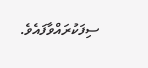ސިފަކުރައްވާފައެވެ.